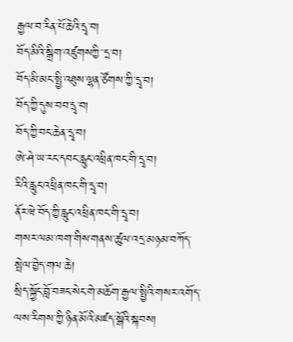རྒྱལ་བ་རིན་པོ་ཆེའི་དྲྭ་བ།
བོད་མིའི་སྒྲིག་འཛུགསཀྱི་་དྲ་བ།
བོད་མི་མང་སྤྱི་འཐུས་ལྷན་ཙོགས་ཀྱི་དྲྭ་བ།
བོད་ཀྱི་དུས་བབ་དྲྭ་བ།
བོད་ཀྱི་བང་ཆེན་དྲྭ་བ།
ཨེ་ཤེ་ཡ་རང་དབང་རླུང་འཕྲིན་ཁང་གི་དྲྭ་བ།
རིའི་རླུང་འཕྲིན་ཁང་གི་དྲྭ་བ།
ནོར་ཝེ་བོད་ཀྱི་རླུང་འཕྲིན་ཁང་གི་དྲྭ་བ།
གསར་ལམ་ཁག་གིས་གནས་ཚུལ་འདྲ་མཉམ་བཀོད་སྤེལ་བྱེད་གལ་ཆེ།
སྲིད་སྐྱོང་བློ་བཟང་སེང་གེ་མཆོག་རྒྱལ་སྤྱིའི་གསར་འགོད་ལས་རིགས་ཀྱི་ཉིན་མོའི་མཛད་སྒོའི་སྐབས།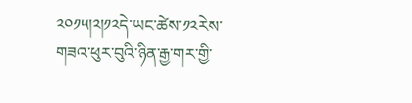༢༠༡༥།༢།༡༢དེ་ཡང་ཚེས་༡༢རེས་གཟའ་ཕུར་བུའི་ཉིན་རྒྱ་གར་གྱི་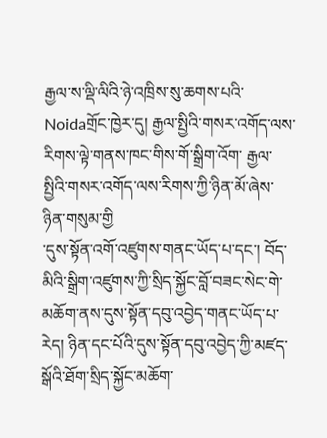རྒྱལ་ས་ལྡི་ལིའི་ཉེ་འཁྲིས་སུ་ཆགས་པའི་Noidaགྲོང་ཁྱེར་དུ། རྒྱལ་སྤྱིའི་གསར་འགོད་ལས་རིགས་ལྟེ་གནས་ཁང་གིས་གོ་སྒྲིག་འོག་ རྒྱལ་སྤྱིའི་གསར་འགོད་ལས་རིགས་ཀྱི་ཉིན་མོ་ཞེས་ཉིན་གསུམ་གྱི
་དུས་སྟོན་འགོ་འཛུགས་གནང་ཡོད་པ་དང་། བོད་མིའི་སྒྲིག་འཛུགས་ཀྱི་སྲིད་སྐྱོང་བློ་བཟང་སེང་གེ་མཆོག་ནས་དུས་སྟོན་དབུ་འབྱེད་གནང་ཡོད་པ་རེད། ཉིན་དང་པོའི་དུས་སྟོན་དབུ་འབྱེད་ཀྱི་མཛད་སྒོའི་ཐོག་སྲིད་སྐྱོང་མཆོག་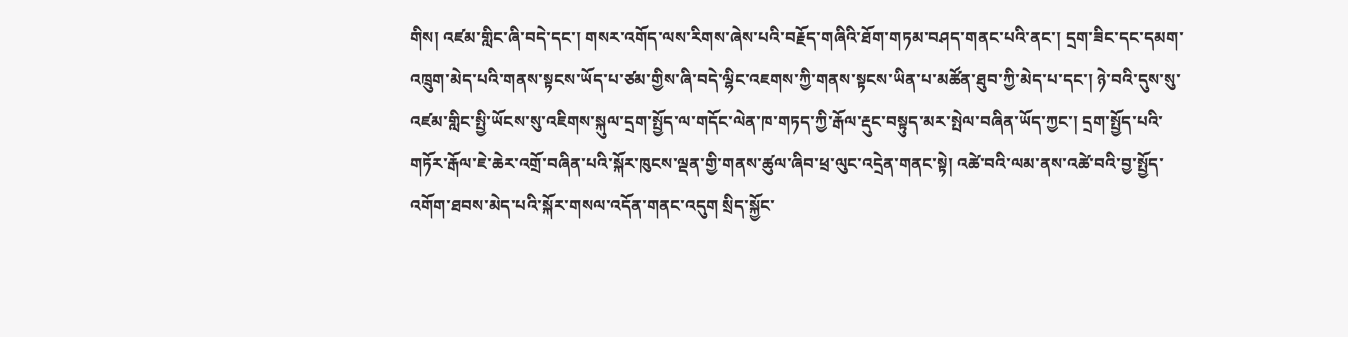གིས། འཛམ་གླིང་ཞི་བདེ་དང་། གསར་འགོད་ལས་རིགས་ཞེས་པའི་བརྗོད་གཞིའི་ཐོག་གཏམ་བཤད་གནང་པའི་ནང་། དྲག་ཟིང་དང་དམག་འཁྲུག་མེད་པའི་གནས་སྟངས་ཡོད་པ་ཙམ་གྱིས་ཞི་བདེ་ལྷིང་འཇགས་ཀྱི་གནས་སྟངས་ཡིན་པ་མཚོན་ཐུབ་ཀྱི་མེད་པ་དང་། ཉེ་བའི་དུས་སུ་འཛམ་གླིང་སྤྱི་ཡོངས་སུ་འཇིགས་སྐུལ་དྲག་སྤྱོད་ལ་གདོང་ལེན་ཁ་གཏད་ཀྱི་རྒོལ་རྡུང་བསྟུད་མར་སྤེལ་བཞིན་ཡོད་ཀྱང་། དྲག་སྤྱོད་པའི་གཏོར་རྒོལ་ཇེ་ཆེར་འགྲོ་བཞིན་པའི་སྐོར་ཁུངས་ལྡན་གྱི་གནས་ཚུལ་ཞིབ་ཕྲ་ལུང་འདྲེན་གནང་སྟེ། འཚེ་བའི་ལམ་ནས་འཚེ་བའི་བྱ་སྤྱོད་འགོག་ཐབས་མེད་པའི་སྐོར་གསལ་འདོན་གནང་འདུག སྲིད་སྐྱོང་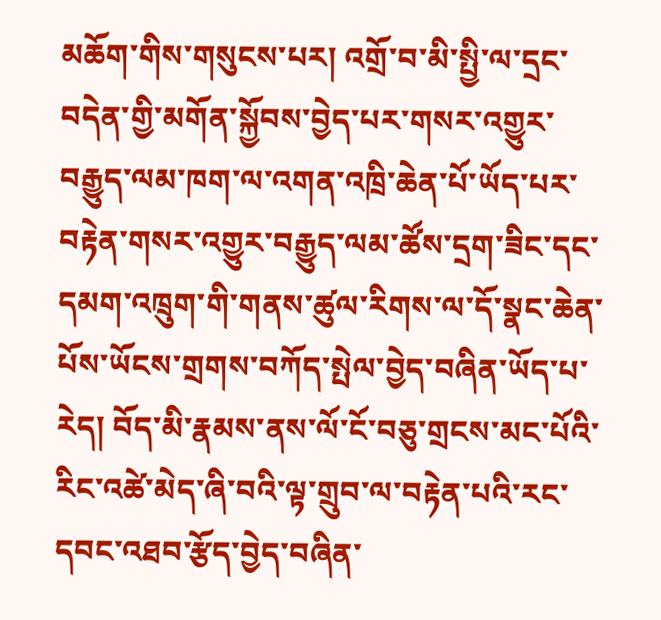མཆོག་གིས་གསུངས་པར། འགྲོ་བ་མི་སྤྱི་ལ་དྲང་བདེན་གྱི་མགོན་སྐྱོབས་བྱེད་པར་གསར་འགྱུར་བརྒྱུད་ལམ་ཁག་ལ་འགན་འཁྲི་ཆེན་པོ་ཡོད་པར་བརྟེན་གསར་འགྱུར་བརྒྱུད་ལམ་ཚོས་དྲག་ཟིང་དང་དམག་འཁྲུག་གི་གནས་ཚུལ་རིགས་ལ་དོ་སྣང་ཆེན་པོས་ཡོངས་གྲགས་བཀོད་སྤེལ་བྱེད་བཞིན་ཡོད་པ་རེད། བོད་མི་རྣམས་ནས་ལོ་ངོ་བཅུ་གྲངས་མང་པོའི་རིང་འཚེ་མེད་ཞི་བའི་ལྟ་གྲུབ་ལ་བརྟེན་པའི་རང་དབང་འཐབ་རྩོད་བྱེད་བཞིན་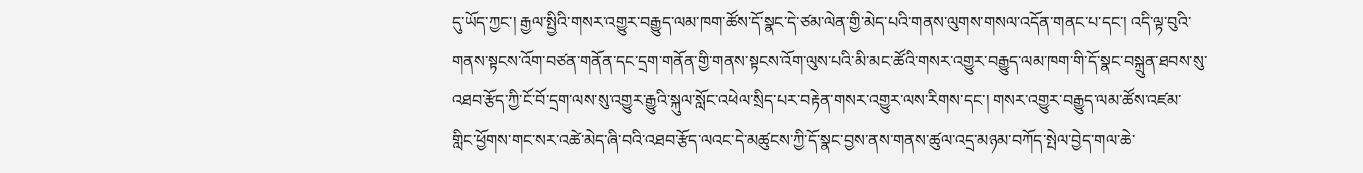དུ་ཡོད་ཀྱང་། རྒྱལ་སྤྱིའི་གསར་འགྱུར་བརྒྱུད་ལམ་ཁག་ཚོས་དོ་སྣང་དེ་ཙམ་ལེན་གྱི་མེད་པའི་གནས་ལུགས་གསལ་འདོན་གནང་པ་དང་། འདི་ལྟ་བུའི་གནས་སྟངས་འོག་བཙན་གནོན་དང་དྲག་གནོན་གྱི་གནས་སྟངས་འོག་ལུས་པའི་མི་མང་ཚོའི་གསར་འགྱུར་བརྒྱུད་ལམ་ཁག་གི་དོ་སྣང་བསྐྲུན་ཐབས་སུ་འཐབ་རྩོད་ཀྱི་ངོ་བོ་དྲག་ལས་སུ་འགྱུར་རྒྱུའི་སྐུལ་སློང་འཕེལ་སྲིད་པར་བརྟེན་གསར་འགྱུར་ལས་རིགས་དང་། གསར་འགྱུར་བརྒྱུད་ལམ་ཚོས་འཛམ་གླིང་ཕྱོགས་གང་སར་འཚེ་མེད་ཞི་བའི་འཐབ་རྩོད་ལའང་དེ་མཚུངས་ཀྱི་དོ་སྣང་བྱས་ནས་གནས་ཚུལ་འདྲ་མཉམ་བཀོད་སྤེལ་བྱེད་གལ་ཆེ་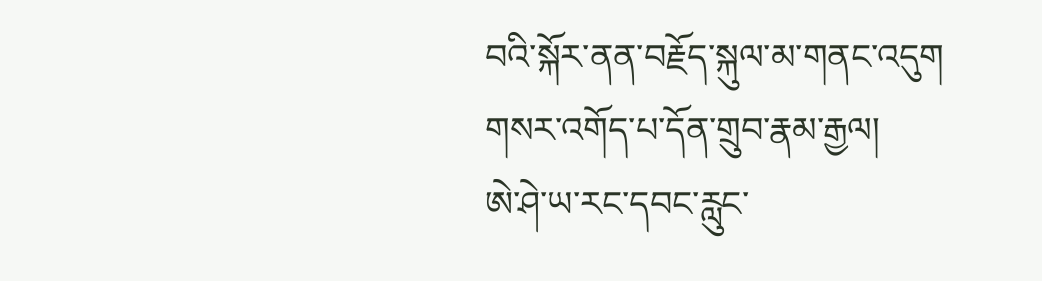བའི་སྐོར་ནན་བརྗོད་སྐུལ་མ་གནང་འདུག
གསར་འགོད་པ་དོན་གྲུབ་རྣམ་རྒྱལ།
ཨེ་ཤེ་ཡ་རང་དབང་རླུང་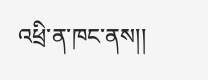འཕྲི་ན་ཁང་ནས།།